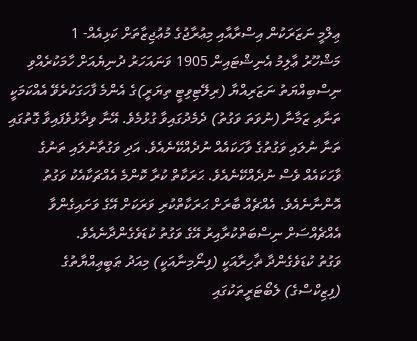ޢިލްމީ ނަޒަރަކުން އިސްރާއާއި މިޢުރާޖުގެ މުޢުޖިޒާތަށް ކަޅިއެއް- 1
މަޝްހޫރު ޢާލިމު އެނިޝްޓައިން 1905 ވަނައަހަރު ދުނިޔެއަށް ހާމަކުރެއްވި ނިސްބިއްޔަތު ނަޒަރިއްޔާ (ރިލޭޓިވިޓީ ތިޔަރީ)ގެ އެންމެ ފާހަގަކުރެވޭ އެއްކަމަކީ ތަނާއި ޒަމާނާ (ނުވަތަ ވަގުތު) ދެމެދުގައިވާ ގުޅުމެވެ. އޭނާ ވިދާޅުވެފައިވާ ގޮތުގައި ތަނާ ނުލައި ވަގުތުގެ ވާހަކައެއް ނުދެއްކޭނެއެވެ. އަދި ވަގުތާނުލައި ތަނުގެ ވާހަކައެއް ވެސް ނުދެއްކޭނެއެވެ. ޙަރަކާތް ކުރާ ކޮންމެ އެއްޗަކާއެކު ވަގުތު އޮންނާނެއެވެ. އެއްޗެއް ބާރަށް ޙަރަކާތްކުރި ވަރަކަށް އޭގެ ވަށައިގެންވާ އެއްޗެއްސަށް ނިސްބަތްކުރާއިރު އޭގެ ވަގުތު ކުޑަވެގެންދާނެއެވެ.
ވަގުތު ކުޑަވެގެންދާ ޡާހިރާއަކީ (ފިނޯމިނާއަކީ) މިއަދު ޠަބީޢިއްޔާތުގެ (ފިޒިކްސްގެ) ލެބޯޓަރީތަކުގައި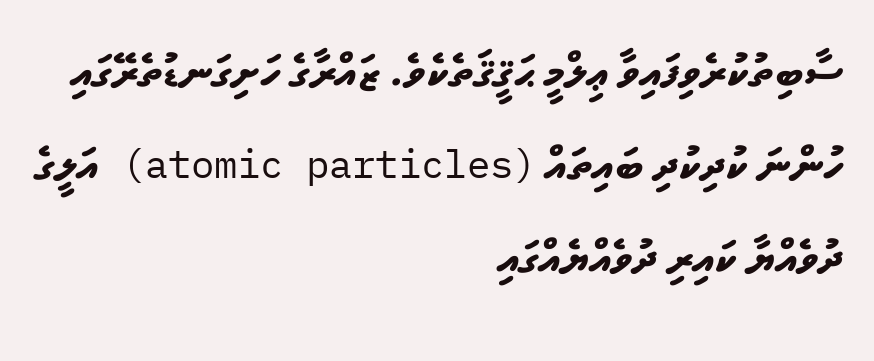ސާބިތުކުރެވިފައިވާ ޢިލްމީ ޙަޤީޤަތެކެވެ. ޒައްރާގެ ހަށިގަނޑުތެރޭގައި ހުންނަ ކުދިކުދި ބައިތައް (atomic particles) އަލީގެ ދުވެއްޔާ ކައިރި ދުވެއްޔެއްގައި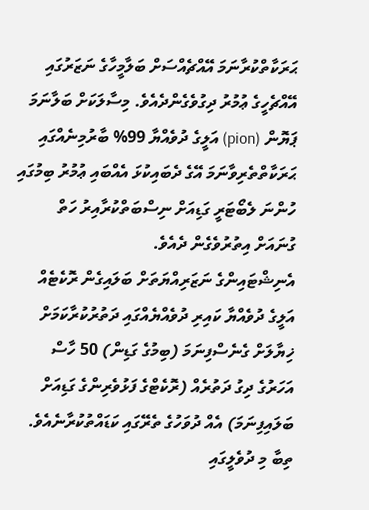ޙަރަކާތްކުރާނަމަ އޭއްޗެއްސަށް ބަލާމީހާގެ ނަޒަރުގައި އޭއްޗެހީގެ ޢުމުރު ދިގުވެގެންދެއެވެ. މިސާލަކަށް ބަލާނަމަ ޕަޔޮން (pion) އަލީގެ ދުވެއްޔާ 99% ބާރުމިނެއްގައި ޙަރަކާތްތެރިވާނަމަ އޭގެ ދެބައިކުޅަ އެއްބައި ޢުމުރު ބިމުގައި ހުންނަ ލެބޯޓަރީ ގަޑިއަށް ނިސްބަތްކުރާއިރު ހަތް ގުނައަށް އިތުރުވެގެން ދެއެވެ.
އެނިޝްޓައިންގެ ނަޒަރިއްޔަތަށް ބަލައިގެން ރޮކެޓެއް އަލީގެ ދުވެއްޔާ ކައިރި ދުވެއްޔެއްގައި ދަތުރުކުރާކަމަށް ޚިޔާލަށް ގެނެސްފިނަމަ (ބިމުގެ ގަޑިން) 50 ހާސް އަހަރުގެ ދިގު ދަތުރެއް (ރޮކެޓްގެ ފަޅުވެރިންގެ ގަޑިއަށް ބަލައިފިނަމަ) އެއް ދުވަހުގެ ތެރޭގައި ކަޑައްތުކުރާނެއެވެ.
ތިބާ މި ދުވެލީގައި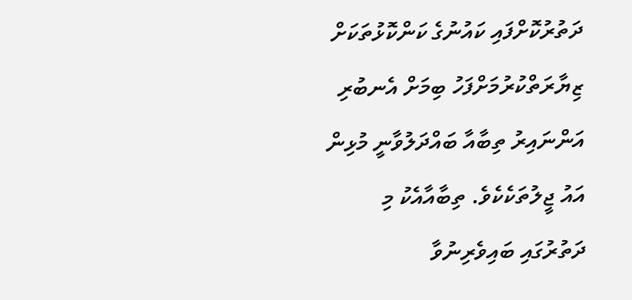ދަތުރުކޮށްފައި ކައުނުގެ ކަންކޮޅުތަކަށް ޒިޔާރަތްކުރުމަށްފަހު ބިމަށް އެނބުރި އަންނައިރު ތިބާއާ ބައްދަލުވާނީ މުޅިން އައު ޖީލުތަކެކެވެ. ތިބާއާއެކު މި ދަތުރުގައި ބައިވެރިނުވާ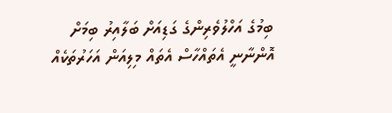ބިމުގެ އަހްލުވެރިންގެ ގަޑިއަށް ބަލާއިރު ބިމަށް އޮންނާނީ އެތައްހާސް އެތައް މިލިއަން އަހަރުތަކެއް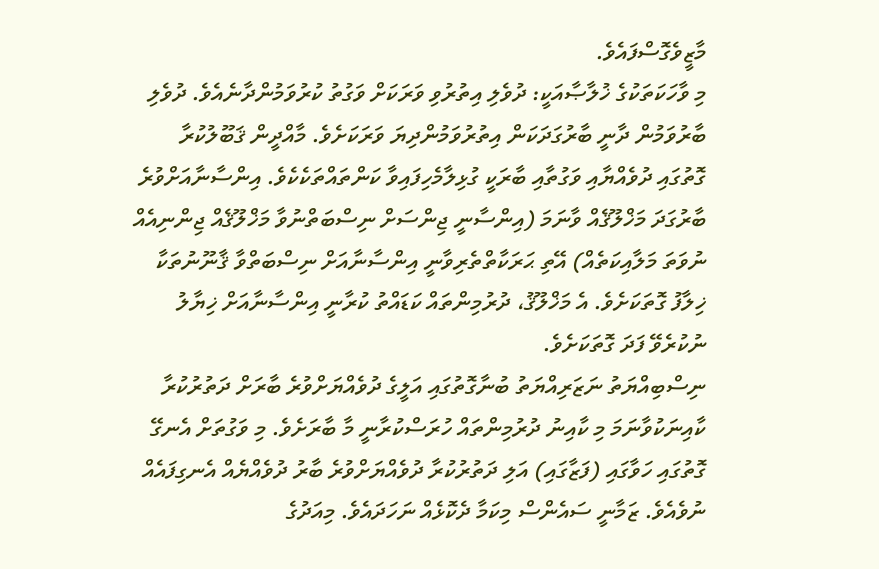މާޒީވެގޮސްފައެވެ.
މި ވާހަކަތަކުގެ ޚުލާޞާއަކީ: ދުވެލި އިތުރުވި ވަރަކަށް ވަގުތު ކުރުވަމުންދާނެއެވެ. ދުވެލި ބާރުވަމުން ދާނީ ބާރުގަދަކަން އިތުރުވަމުންދިޔަ ވަރަކަށެވެ. މާއްދީން ޤަބޫލުކުރާ ގޮތުގައި ދުވެއްޔާއި ވަގުތާއި ބާރަކީ ގުޅިލާމެހިފައިވާ ކަންތައްތަކެކެވެ. އިންސާނާއަށްވުރެ ބާރުގަދަ މަޚްލޫޤެއް ވާނަމަ (އިންސާނީ ޖިންސަށް ނިސްބަތްނުވާ މަޚްލޫޤެއް ޖިންނިއެއް ނުވަތަ މަލާއިކަތެއް) އޭތި ޙަރަކާތްތެރިވާނީ އިންސާނާއަށް ނިސްބަތްވާ ޤާނޫނުތަކާ ޚިލާފު ގޮތަކަށެވެ. އެ މަޚްލޫޤު، ދުރުމިންތައް ކަޑައްތު ކުރާނީ އިންސާނާއަށް ޚިޔާލު ނުކުރެވޭ ފަދަ ގޮތަކަށެވެ.
ނިސްބިއްޔަތު ނަޒަރިއްޔަތު ބުނާގޮތުގައި އަލީގެ ދުވެއްޔަށްވުރެ ބާރަށް ދަތުރުކުރާ ކާއިނަކުވާނަމަ މި ކާއިނު ދުރުމިންތައް ހުރަސްކުރާނީ މާ ބާރަށެވެ. މި ވަގުތަށް އެނގޭ ގޮތުގައި ހަވާގައި (ފަޒާގައި) އަލި ދަތުރުކުރާ ދުވެއްޔަށްވުރެ ބާރު ދުވެއްޔެއް އެނގިފައެއް ނުވެއެވެ. ޒަމާނީ ސައެންސް މިކަމާ ދެކޮޅެއް ނަހަދައެވެ. މިއަދުގެ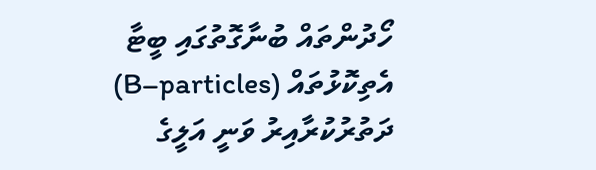ހޯދުންތައް ބުނާގޮތުގައި ބީޓާ އެތިކޮޅުތައް (B–particles) ދަތުރުކުރާއިރު ވަނީ އަލީގެ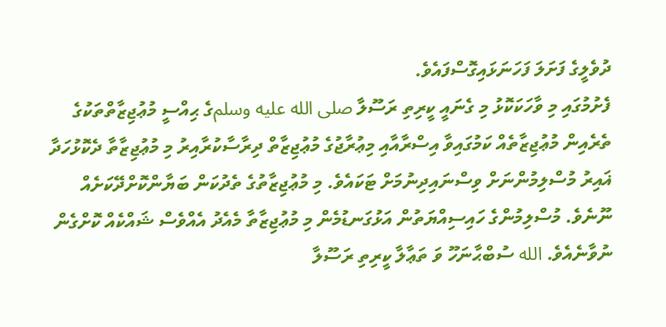ދުވެލީގެ ފަށަލަ ފަހަނަޅައިގޮސްފައެވެ.
ފެށުމުގައި މި ވާހަކަކޮޅު މި ގެނައީ ކީރިތި ރަސޫލާ صلى الله عليه وسلمގެ ޙިއްސީ މުޢުޖިޒާތްތަކުގެ ތެރެއިން މުޢުޖިޒާތެއް ކަމުގައިވާ އިސްރާއާއި މިޢުރާޖުގެ މުޢުޖިޒާތް ދިރާސާކުރާއިރު މި މުޢުޖިޒާތާ ދެކޮޅުހަދާ ޣައިރު މުސްލިމުންނަށް ވިސްނައިދިނުމަށް ޓަކައެވެ. މި މުޢުޖިޒާތުގެ ތެދުކަން ބަޔާންކޮށްދޭކަށެއް ނޫނެވެ. މުސްލިމުންގެ ހައިސިއްޔަތުން އަޅުގަނޑުމެން މި މުޢުޖިޒާތާ މެއެދު އެއްވެސް ޝައްކެއް ކޮށްގެން ނުވާނެއެވެ. الله ސުބްޙާނަހޫ ވަ ތަޢާލާ ކީރިތި ރަސޫލާ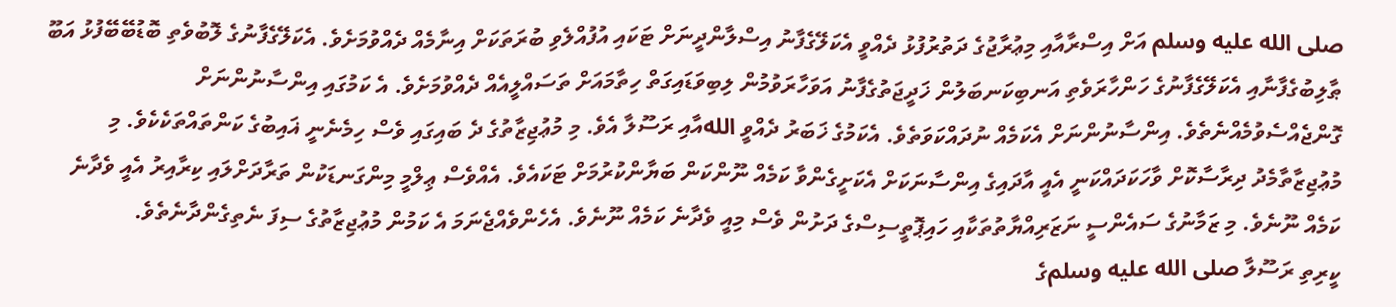صلى الله عليه وسلم އަށް އިސްރާއާއި މިޢުރާޖުގެ ދަތުރުފުޅު ދެއްވީ އެކަލޭގެފާނު އިސްލާންދީނަށް ޓަކައި އުފުއްލެވި ބުރަތަކަށް އިނާމެއް ދެއްވުމަށެވެ. އެކަލޭގެފާނުގެ ލޮބުވެތި ބޮޑުބޭބޭފުޅު އަބޫ ޠާލިބުގެފާނާއި އެކަލޭގެފާނުގެ ހަންހާރަވެތި އަނބިކަނބަލުން ޚަދީޖަތުގެފާނު އަވަހާރަވުމުން ލިބިވަޑައިގަތް ހިތާމައަށް ތަސައްލީއެއް ދެއްވުމަށެވެ. އެ ކަމުގައި އިންސާނުންނަށް ގޮންޖެއްސެވުމެއްނެތެވެ. އިންސާނުންނަށް އެކަމެއް ނުދައްކަވަތެވެ. އެކަމުގެ ޚަބަރު ދެއްވީ اللهއާއި ރަސޫލާ އެވެ. މި މުޢުޖިޒާތުގެ ދެ ބައިގައި ވެސް ހިމެނެނީ ޣައިބުގެ ކަންތައްތަކެކެވެ. މި މުޢުޖިޒާތާމެދު ދިރާސާކޮށް ވާހަކަދައްކަނީ އެއީ އާދައިގެ އިންސާނަކަށް އެކަށީގެންވާ ކަމެއް ނޫންކަން ބަޔާންކުރުމަށް ޓަކައެވެ. އެއްވެސް ޢިލްމީ މިންގަނޑަކުން ތަރާދަށްލައި ކިރާއިރު އެއީ ވެދާނެ ކަމެއް ނޫނެވެ. މި ޒަމާނުގެ ސައެންސީ ނަޒަރިއްޔާތުތަކާއި ހައިޕޮތީސިސްގެ ދަށުން ވެސް މިއީ ވެދާނެ ކަމެއް ނޫނެވެ. އެހެންވެއްޖެނަމަ އެ ކަމުން މުޢުޖިޒާތުގެ ސިފަ ނެތިގެންދާނެތެވެ.
ކީރިތި ރަސޫލާ صلى الله عليه وسلمގެ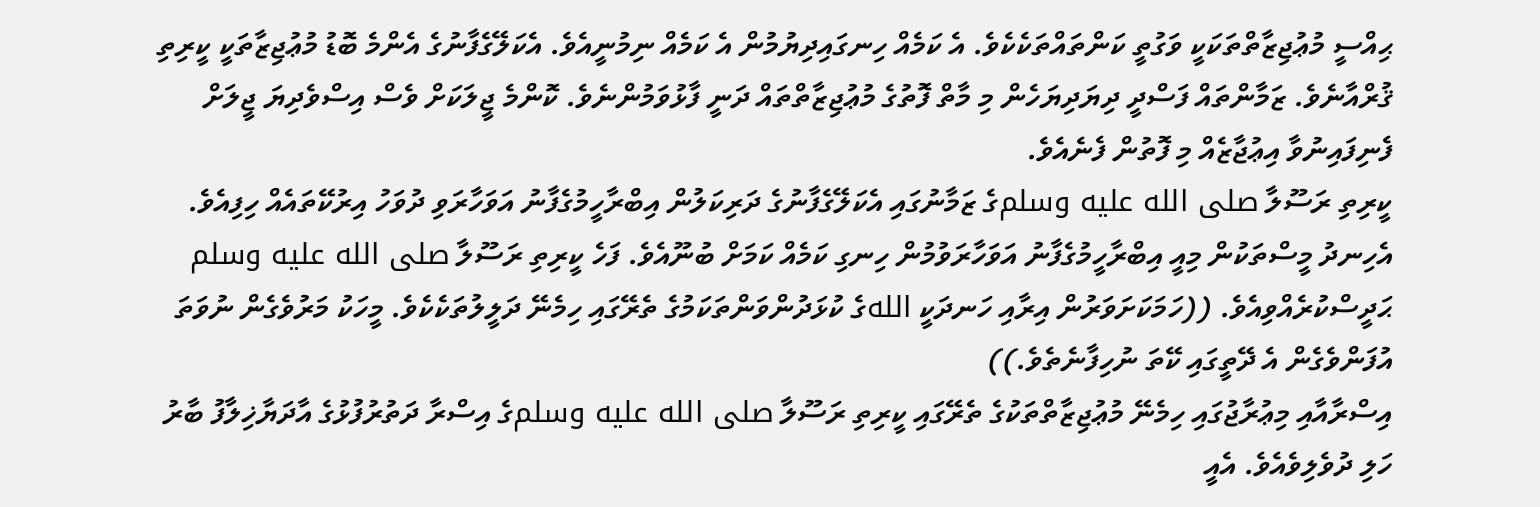ޙިއްސީ މުޢުޖިޒާތްތަކަކީ ވަގުތީ ކަންތައްތަކެކެވެ. އެ ކަމެއް ހިނގައިދިޔުމުން އެ ކަމެއް ނިމުނީއެވެ. އެކަލޭގެފާނުގެ އެންމެ ބޮޑު މުޢުޖިޒާތަކީ ކީރިތި ޤުރްއާނެވެ. ޒަމާންތައް ފަސްދީ ދިޔަދިޔަހެން މި މާތް ފޮތުގެ މުޢުޖިޒާތްތައް ދަނީ ފާޅުވަމުންނެވެ. ކޮންމެ ޖީލަކަށް ވެސް އިސްވެދިޔަ ޖީލަށް ފެނިފައިނުވާ އިޢުޖާޒެއް މި ފޮތުން ފެނެއެވެ.
ކީރިތި ރަސޫލާ صلى الله عليه وسلمގެ ޒަމާނުގައި އެކަލޭގެފާނުގެ ދަރިކަލުން އިބްރާހީމުގެފާނު އަވަހާރަވި ދުވަހު އިރުކޭތައެއް ހިފިއެވެ. އެހިނދު މީސްތަކުން މިއީ އިބްރާހީމުގެފާނު އަވަހާރަވުމުން ހިނގި ކަމެއް ކަމަށް ބުނޫއެވެ. ފަހެ ކީރިތި ރަސޫލާ صلى الله عليه وسلم ޙަދީސްކުރެއްވިއެވެ. ((ހަމަކަށަވަރުން އިރާއި ހަނދަކީ اللهގެ ކުޅަދުންވަންތަކަމުގެ ތެރޭގައި ހިމެނޭ ދަލީލުތަކެކެވެ. މީހަކު މަރުވެގެން ނުވަތަ އުފަންވެގެން އެ ދޭތީގައި ކޭތަ ނުހިފާނެތެވެ.))
އިސްރާއާއި މިޢުރާޖުގައި ހިމެނޭ މުޢުޖިޒާތްތަކުގެ ތެރޭގައި ކީރިތި ރަސޫލާ صلى الله عليه وسلمގެ އިސްރާ ދަތުރުފުޅުގެ އާދަޔާޚިލާފު ބާރު ހަލި ދުވެލިވެއެވެ. އެއީ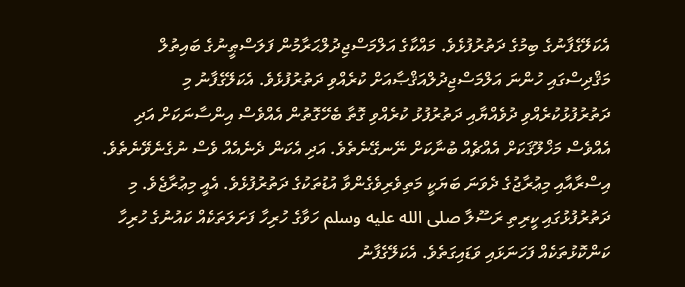އެކަލޭގެފާނުގެ ބިމުގެ ދަތުރުފުޅެވެ. މައްކާގެ އަލްމަސްޖިދުލްޙަރާމުން ފަލަސްޠީނުގެ ބައިތުލް މަޤްދިސްގައި ހުންނަ އަލްމަސްޖިދުލްއަޤްޞާއަށް ކުރެއްވި ދަތުރުފުޅެވެ. އެކަލޭގެފާނު މި ދަތުރުފުޅުކުރެއްވި ދުވެއްޔާއި ދަތުރުފުޅު ކުރެއްވި ގޮތާ ބެހޭގޮތުން އެއްވެސް އިންސާނަކަށް އަދި އެއްވެސް މަޚްލޫޤަކަށް އެއްޗެއް ބުނާކަށް ނޭނގޭނެތެވެ. އަދި އެކަން ދެނެއެއް ވެސް ނުގެނެވޭނެތެވެ.
އިސްރާއާއި މިޢުރާޖުގެ ދެވަނަ ބަޔަކީ މަތިވެރިވެގެންވާ އުޑުތަކުގެ ދަތުރުފުޅެވެ. އެއީ މިޢުރާޖެވެ. މި ދަތުރުފުޅުގައި ކީރިތި ރަސޫލާ صلى الله عليه وسلم ހަވާގެ ހުރިހާ ފަށަލަތަކެއް ކައުނުގެ ހުރިހާ ކަންކޮޅުތަކެއް ފަހަނަޅައި ވަޑައިގަތެވެ. އެކަލޭގެފާނު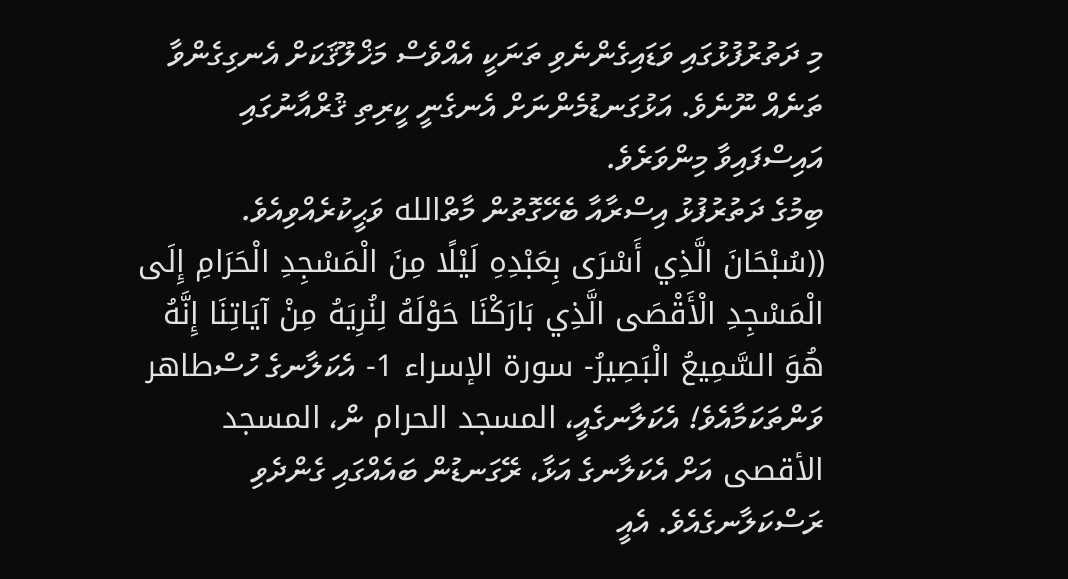މި ދަތުރުފުޅުގައި ވަޑައިގެންނެވި ތަނަކީ އެއްވެސް މަޚްލޫޤަކަށް އެނގިގެންވާ ތަނެއް ނޫނެވެ. އަޅުގަނޑުމެންނަށް އެނގެނީ ކީރިތި ޤުރްއާނުގައި އައިސްފައިވާ މިންވަރެވެ.
ބިމުގެ ދަތުރުފުޅު އިސްރާއާ ބެހޭގޮތުން މާތްالله ވަޙީކުރެއްވިއެވެ. ((سُبْحَانَ الَّذِي أَسْرَى بِعَبْدِهِ لَيْلًا مِنَ الْمَسْجِدِ الْحَرَامِ إِلَى الْمَسْجِدِ الْأَقْصَى الَّذِي بَارَكْنَا حَوْلَهُ لِنُرِيَهُ مِنْ آيَاتِنَا إِنَّهُ هُوَ السَّمِيعُ الْبَصِيرُ- سورة الإسراء 1- އެކަލާނގެ ހުސްطاهر ވަންތަކަމާއެވެ! އެކަލާނގެއީ، المسجد الحرام ން، المسجد الأقصى އަށް އެކަލާނގެ އަޅާ، ރޭގަނޑުން ބައެއްގައި ގެންދެވި ރަސްކަލާނގެއެވެ. އެއީ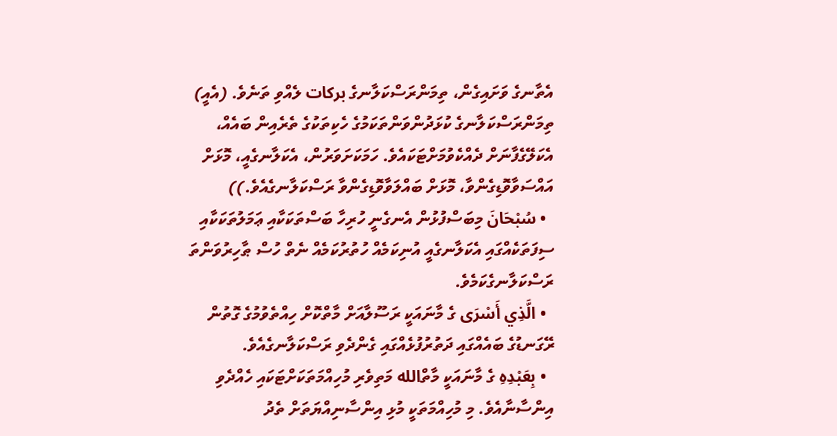އެތާނގެ ވަށައިގެން، ތިމަންރަސްކަލާނގެ بركات ލެއްވި ތަނެވެ. (އެއީ) ތިމަންރަސްކަލާނގެ ކުޅަދުންވަންތަކަމުގެ ހެކިތަކުގެ ތެރެއިން ބައެއް، އެކަލޭގެފާނަށް ދެއްކެވުމަށްޓަކައެވެ. ހަމަކަށަވަރުން، އެކަލާނގެއީ، މޮޅަށް އައްސަވާވޮޑިގެންވާ، މޮޅަށް ބައްލަވާވޮޑިގެންވާ ރަސްކަލާނގެއެވެ.))
  • سُبْحَانَ މިބަސްފުޅުން އެނގެނީ ހުރިހާ ބަސްތަކަކާއި ޢަމަލުތަކަކާއި ސިފަތަކެއްގައި އެކަލާނގެއީ އުނިކަމެއް ހުތުރުކަމެއް ނެތް ހުސް ޠާހިރުވަންތަ ރަސްކަލާނގެކަމެވެ.
  • الَّذِي أَسْرَى ގެ މާނައަކީ ރަސޫލާއަށް މާތްކޮށް ހިއްތެވުމުގެ ގޮތުން ރޭގަނޑުގެ ބައެއްގައި ދަތުރުފުޅެއްގައި ގެންދެވި ރަސްކަލާނގެއެވެ.
  • بِعَبْدِهِ ގެ މާނައަކީ މާތްالله މަތިވެރި މުހިއްމަތަކަށްޓަކައި ހެއްދެވި އިންސާނާއެވެ. މި މުހިއްމަތަކީ މުޅި އިންސާނިއްޔަތަށް ތެދު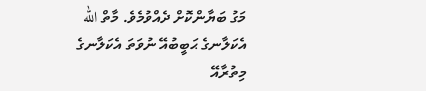މަގު ބަޔާންކޮށް ދެއްވުމެވެ. މާތް الله އެކަލާނގެ ޙަބީބުއޭ ނުވަތަ އެކަލާނގެ މިތުރާއޭ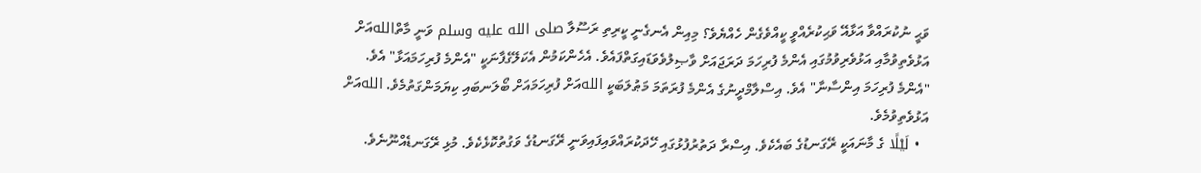ވަޙީ ނުކުރައްވާ އަޅާއޭ ވަޙިކުރެއްވީ ކީއްވެގެން ހެއްޔެވެ؟ މިއިން އެނގެނީ ކީރިތި ރަސޫލާ صلى الله عليه وسلم ވަނީ މާތްاللهއަށް އަޅުވެތިވުމާއި އަޅުވެރިވުމުގައި އެންމެ ފުރިހަމަ ދަރަޖައަށް ވާޞިލުވެވަޑައިގަތްފައެވެ. އެހެންކަމުން އެކަލޭގެފާނަކީ "އެންމެ ފުރިހަމައަޅާ" އެވެ. "އެންމެ ފުރިހަމަ އިންސާނާ" އެވެ. އިސްލާމްދީނުގެ އެންމެ ފުރަތަމަ މަޠުލަބަކީ اللهއަށް ފުރިހަމައަށް ބޯލަނބައި ކިޔަމަންގަތުމެވެ. اللهއަށް އަޅުވެތިވުމެވެ.
  • لَيْلًا ގެ މާނައަކީ ރޭގަނޑުގެ ބައެކެވެ. އިސްރާ ދަތުރުފުޅުގައި ހޭދަކުރައްވައިފައިވަނީ ރޭގަނޑުގެ ވަގުތުކޮޅެކެވެ. މުޅި ރޭގަނޑެއްނޫނެވެ.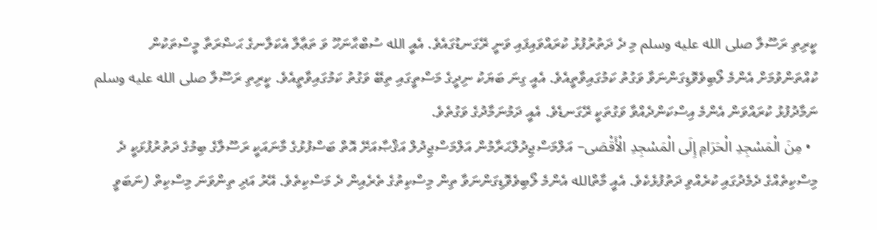ކީރިތި ރަސޫލާ صلى الله عليه وسلم މި ދެ ދަތުރުފުޅު ކުރައްވައިފައި ވަނީ ރޭގަނޑުގައެވެ. އެއީ الله ސުބްޙާނަހޫ ވަ ތަޢާލާ އެކަލާނގެ ޙަޟްރަތާ މީސްތަކުން ކުއްތަންވުމަށް އެންމެ ލޯބިވެވޮޑިގަންނަވާ ވަގުތު ކަމުގައިވާތީއެވެ. އެއީ ގިނަ ބަޔަކު ނިދީގެ މަސްތީގައި ތިބޭ ވަގުތު ކަމުގައިވާތީއެވެ. ކީރިތި ރަސޫލާ صلى الله عليه وسلم ނަމާދުފުޅު ކުރައްވަން އެންމެ އިސްކަންދެއްވާ ވަގުތަކީ ރޭގަނޑެވެ. އެއީ ދަމުނަމާދުގެ ވަގުތެވެ.
  • مِنَ الْمَسْجِدِ الْحَرَامِ إِلَى الْمَسْجِدِ الْأَقْصَى– އަލްމަސްޖިދުލްޙަރާމުން އަލްމަސްޖިދުލް އަޤްޞާއަށޭ އޮތް ބަސްފުޅުގެ މާނައަކީ ރަސޫލާގެ ބިމުގެ ދަތުރުފުޅަކީ ދެ މިސްކިތެއްގެ ދެމެދުގައި ކުރެއްވި ދަތުފުޅެކެވެ. އެއީ މާތްالله އެންމެ ލޯބިވެވޮޑިގަންނަވާ ތިން މިސްކިތުގެ ތެރެއިން ދެ މަސްކިތެވެ. އޭރު އަދި ތިންވަނަ މިސްކިތް (ނަބަވީ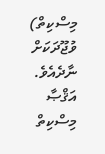މިސްކިތް) ވުޖޫދަކަށް ނާދެއެވެ. އަޤްޞާ މިސްކިތް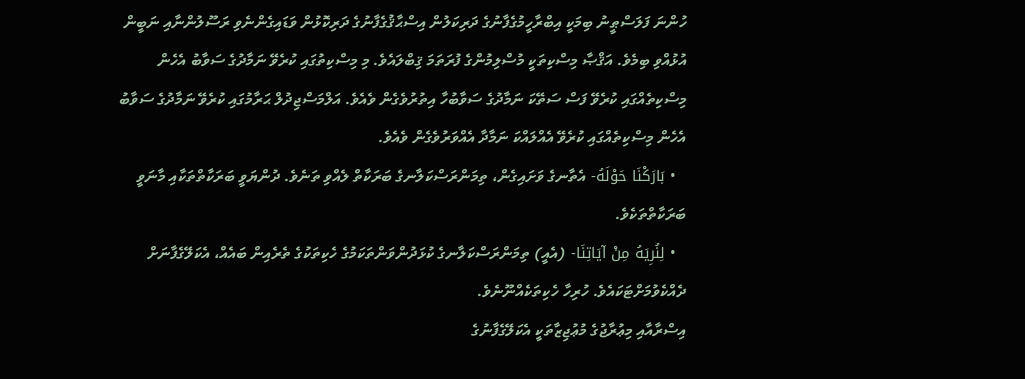ހުންނަ ފަލަސްޠީނު ބިމަކީ އިބްރާހީމުގެފާނުގެ ދަރިކަލުން އިސްޙާޤުގެފާނުގެ ދަރިކޮޅުން ވަޑައިގެންނެވި ރަސޫލުންނާއި ނަބީން އުޅުއްވި ބިމެވެ. އަޤްޞާ މިސްކިތަކީ މުސްލިމުންގެ ފުރަތަމަ ޤިބްލައެވެ. މި މިސްކިތުގައި ކުރެވޭ ނަމާދުގެ ސަވާބު އެހެން މިސްކިތެއްގައި ކުރެވޭ ފަސް ސަތޭކަ ނަމާދުގެ ސަވާބުހާ އިތުރުވެގެން ވެއެވެ. އަލްމަސްޖިދުލް ޙަރާމުގައި ކުރެވޭ ނަމާދުގެ ސަވާބު އެހެން މިސްކިތެއްގައި ކުރެވޭ އެއްލައްކަ ނަމާދާ އެއްވަރުވެގެން ވެއެވެ.
  • بَارَكْنَا حَوْلَهُ- އެތާނގެ ވަށައިގެން، ތިމަންރަސްކަލާނގެ ބަރަކާތް ލެއްވި ތަނެވެ. ދުންޔަވީ ބަރަކާތްތަކާއި މާނަވީ ބަރަކާތްތަކެވެ.
  • لِنُرِيَهُ مِنْ آيَاتِنَا- (އެއީ) ތިމަންރަސްކަލާނގެ ކުޅަދުންވަންތަކަމުގެ ހެކިތަކުގެ ތެރެއިން ބައެއް، އެކަލޭގެފާނަށް ދެއްކެވުމަށްޓަކައެވެ. ހުރިހާ ހެކިތަކެއްނޫނެވެ.
އިސްރާއާއި މިޢުރާޖުގެ މުޢުޖިޒާތަކީ އެކަލޭގެފާނުގެ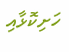ހަށިކޮޅާއި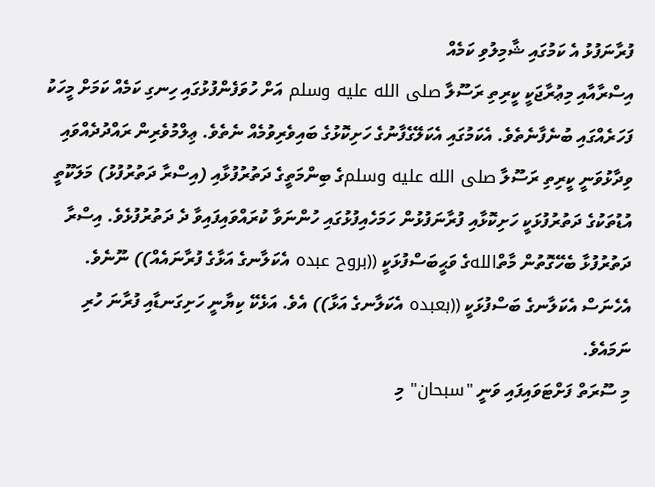ފުރާނަފުޅު އެ ކަމުގައި ޝާމިލުވި ކަމެއް
އިސްރާއާއި މިޢުރާޖަކީ ކީރިތި ރަސޫލާ صلى الله عليه وسلم އަށް ހުވަފެންފުޅުގައި ހިނގި ކަމެއް ކަމަށް މީހަކު ފަހަރެއްގައި ބުނެފާނެތެވެ. އެކަމުގައި އެކަލޭގެފާނުގެ ހަށިކޮޅުގެ ބައިވެރިވުމެއް ނެތެވެ. ޢިލްމުވެރިން ރައްދުދެއްވައި ވިދާޅުވަނީ ކީރިތި ރަސޫލާ صلى الله عليه وسلمގެ ބިންމަތީގެ ދަތުރުފުޅާއި (އިސްރާ ދަތުރުފުޅު) މަލަކޫތީ އުޑުތަކުގެ ދަތުރުފުޅަކީ ހަށިކޮޅާއި ފުރާނަފުޅުން ހަމަހެއިފުޅުގައި ހުންނަވާ ކުރައްވައިފައިވާ ދެ ދަތުރުފުޅެވެ. އިސްރާ ދަތުރުފުޅާ ބެހޭގޮތުން މާތްاللهގެ ވަޙީބަސްފުޅަކީ ((بروح عبده އެކަލާނގެ އަޅާގެ ފުރާނައެއް)) ނޫނެވެ. އެހެނަސް އެކަލާނގެ ބަސްފުޅަކީ ((بعبده އެކަލާނގެ އަޅާ)) އެވެ. އަޅެކޭ ކިޔާނީ ހަށިގަނޑާއި ފުރާނަ ހުރި ނަމައެވެ.
މި ސޫރަތް ފަށްޓަވައިފައި ވަނީ "سبحان" މި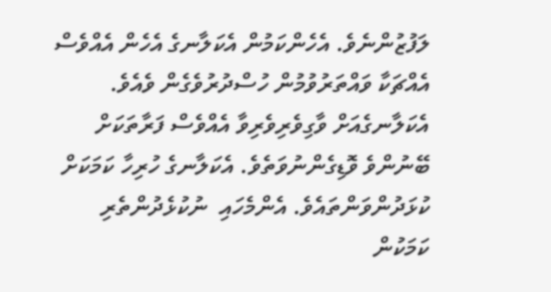ލަފުޒުންނެވެ. އެހެންކަމުން އެކަލާނގެ އެހެން އެއްވެސް އެއްޗަކާ ވައްތަރުވުމުން ހުސްދުރުވެގެން ވެއެވެ. އެކަލާނގެއަށް ވާގިވެރިވެރިވާ އެއްވެސް ފަރާތަކަށް ބޭނުންވެ ވޮޑިގެންނުވަތެވެ. އެކަލާނގެ ހުރިހާ ކަމަކަށް ކުޅަދުންވަންތައެވެ. އެންމެހައި  ނުކުޅެދުންތެރި ކަމަކުން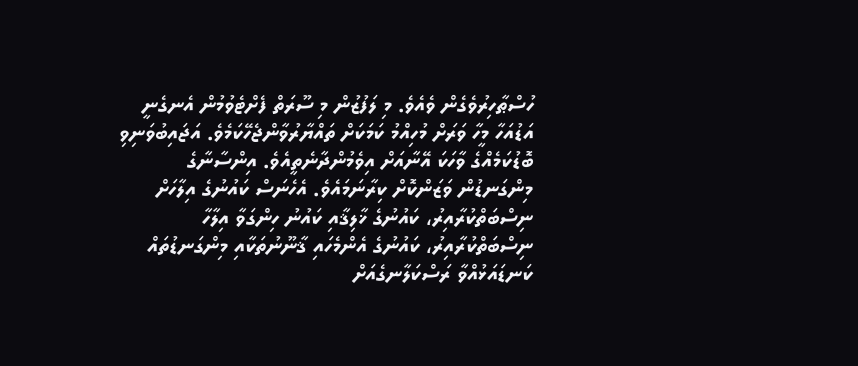ހުސްޠާހިރުވެގެން ވެއެވެ. މި ލަފުޒުން މި ސޫރަތް ފެށްޓެވުމުން އެނގެނީ އަޑުއަހާ މީހާ ވަރަށް މުހިއްމު ކަމަކަށް ތައްޔާރުވާންޖެހޭކަމެވެ. އަޖައިބުވަނިވި ބޮޑުކަމެއްގެ ވާހަކަ އޭނާއަށް އިވެމުންދާނެތީއެވެ. އިންސާނާގެ މިންގަނޑުން ވަޒަންކޮށް ކިރާނަމައެވެ. އެހެނަސް ކައުނުގެ އިލާހަށް ނިސްބަތްކުރާއިރު، ކައުނުގެ ޚާލިޤާއި ކައުނު ހިންގަވާ އިލާހާ ނިސްބަތްކުރާއިރު، ކައުނުގެ އެންމެހައި ޤާނޫނުތަކާއި މިންގަނޑުތައް ކަނޑައަޅުއްވާ ރަސްކަލާނގެއަށް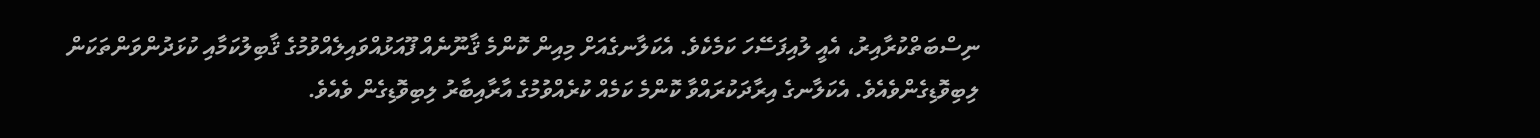ނިސްބަތްކުރާއިރު، އެއީ ލުއިފަސޭހަ ކަމެކެވެ. އެކަލާނގެއަށް މިއިން ކޮންމެ ޤާނޫނެއް ފޫއަޅުއްވައިލެއްވުމުގެ ޤާބިލުކަމާއި ކުޅަދުންވަންތަކަން ލިބިވޮޑިގެންވެއެވެ. އެކަލާނގެ އިރާދަކުރައްވާ ކޮންމެ ކަމެއް ކުރެއްވުމުގެ އާރާއިބާރު ލިބިވޮޑިގެން ވެއެވެ.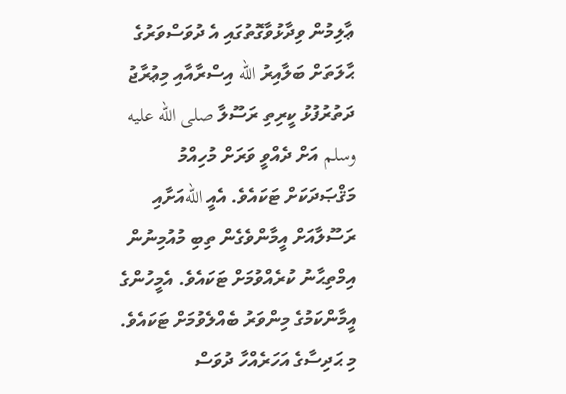ޢާލިމުން ވިދާޅުވާގޮތުގައި އެ ދުވަސްވަރުގެ ޙާލަތަށް ބަލާއިރު الله އިސްރާއާއި މިޢުރާޖު ދަތުރުފުޅު ކީރިތި ރަސޫލާ صلى الله عليه وسلم އަށް ދެއްވީ ވަރަށް މުހިއްމު މަޤްޞަދަކަށް ޓަކައެވެ. އެއީ اللهއަށާއި ރަސޫލާއަށް އީމާންވެގެން ތިބި މުއުމިނުން އިމްތިޙާނު ކުރެއްވުމަށް ޓަކައެވެ. އެމީހުންގެ އީމާންކަމުގެ މިންވަރު ބެއްލެވުމަށް ޓަކައެވެ. މި ޙަދިސާގެ އަހަރެއްހާ ދުވަސް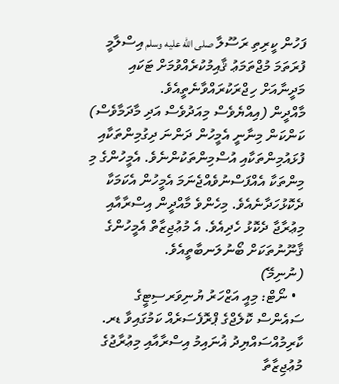ފަހުން ކީރިތި ރަސޫލާ صلى الله عليه وسلم އިސްލާމީ ފުރަތަމަ މުޖްތަމަޢު ޤާއިމުކުރެއްވުމަށް ޓަކައި މަދީނާއަށް ހިޖްރަކުރައްވާނެތީއެވެ.
މާއްދީން (އިއްޔެވެސް މިއަދުވެސް އަދި މާދަމާވެސް) ކަންކަން މިނާނީ އެމީހުން ދަންނަ ދިގުމިންތަކާއި ފުޅައުމިންތަކާއި އުސްމިންތަކުންނެވެ. އެމީހުންގެ މި މިންތަކާ އެއްފަސްނުވެއްޖެނަމަ އެމީހުން އެކަމަކާ ދެކޮޅުހަދާނެއެވެ. މިހެންވެ މާއްދީން އިސްރާއާއި މިޢުރާޖާ ދެކޮޅު ހެދިއެވެ. އެ މުޢުޖިޒާތް އެމީހުންގެ ޤާނޫނުތަކަށް ބޯނުލަނބާތީއެވެ.
(ނުނިމޭ)
  • ނޯޓް: މިއީ އަޒްހަރު ޔުނިވަރސިޓީގެ ސައެންސް ކޮލެޖްގެ ޕްރޮފެސަރެއް ކަމުގައިވާ ޑރ. ކާރިމުއްސައްޔިދު ޣުނައިމު އިސްރާއާއި މިޢުރާޖުގެ މުޢުޖިޒާތާ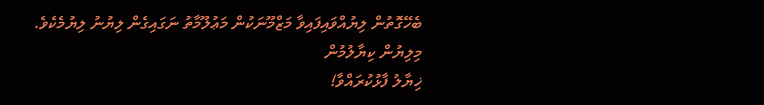ބެހޭގޮތުން ލިޔުއްވައިފައިވާ މަޒްމޫނަކުން މަޢުލޫމާތު ނަގައިގެން ލިޔުނު ލިޔުމެކެވެ.
މިލިޔުން ކިޔާލުމުން
ޚިޔާލު ފާޅުކުރައްވާ!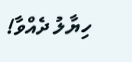ހިޔާލު ދެއްވާ!